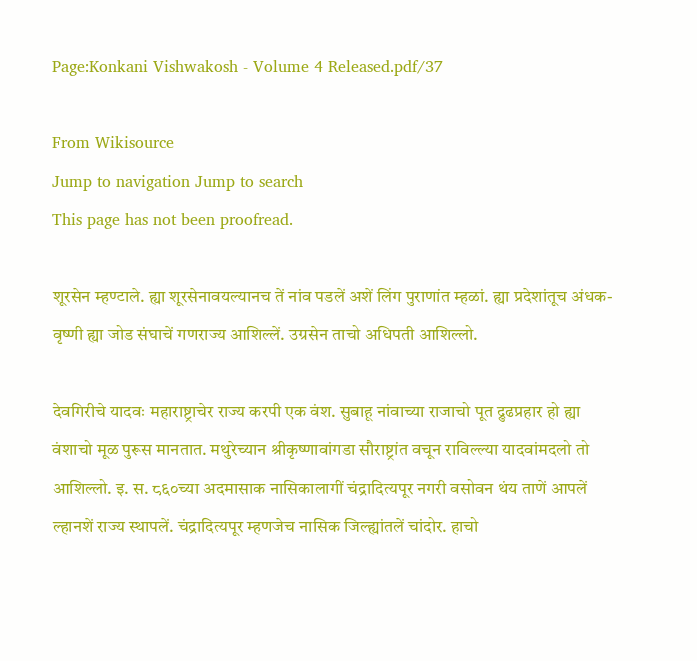Page:Konkani Vishwakosh - Volume 4 Released.pdf/37

From Wikisource
Jump to navigation Jump to search
This page has not been proofread.

शूरसेन म्हण्टाले. ह्या शूरसेनावयल्यानच तें नांव पडलें अशें लिंग पुराणांत म्हळां. ह्या प्रदेशांतूच अंधक-वृष्णी ह्या जोड संघाचें गणराज्य आशिल्लें. उग्रसेन ताचो अधिपती आशिल्लो.

देवगिरीचे यादवः महाराष्ट्राचेर राज्य करपी एक वंश. सुबाहू नांवाच्या राजाचो पूत द्रुढप्रहार हो ह्या वंशाचो मूळ पुरूस मानतात. मथुरेच्यान श्रीकृष्णावांगडा सौराष्ट्रांत वचून राविल्ल्या यादवांमदलो तो आशिल्लो. इ. स. ८६०च्या अदमासाक नासिकालागीं चंद्रादित्यपूर नगरी वसोवन थंय ताणें आपलें ल्हानशें राज्य स्थापलें. चंद्रादित्यपूर म्हणजेच नासिक जिल्ह्यांतलें चांदोर. हाचो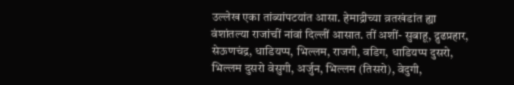उल्लेख एका तांब्यांपटयांत आसा. हेमाद्रीच्या व्रतखंडांत ह्या वंशांतल्या राजांचीं नांवां दिल्लीं आसात. तीं अशीं- सुबाहू, द्रुढप्रहार, सेऊणचंद्र, धाडियप्प, भिल्लम, राजगी, वडिग, धाडियप्प दुसरो, भिल्लम दुसरो वेसुगी, अर्जुन, भिल्लम (तिसरो), वेदुगी,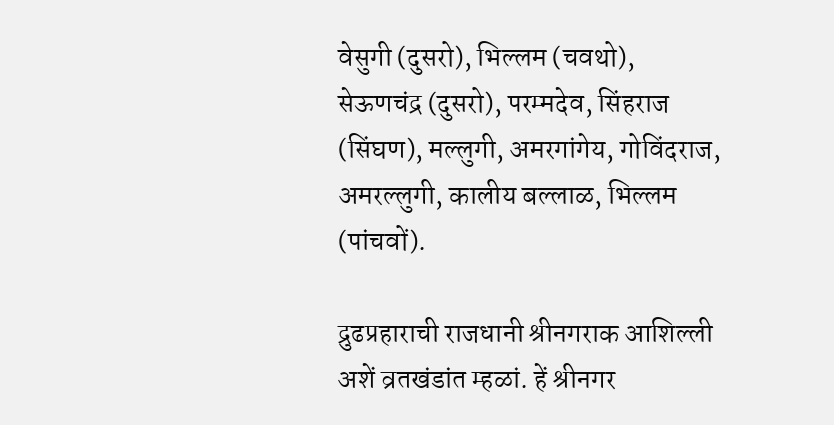वेसुगी (दुसरो), भिल्लम (चवथो), सेऊणचंद्र (दुसरो), परम्मदेव, सिंहराज (सिंघण), मल्लुगी, अमरगांगेय, गोविंदराज, अमरल्लुगी, कालीय बल्लाळ, भिल्लम (पांचवों).

द्रुढप्रहाराची राजधानी श्रीनगराक आशिल्ली अशें व्रतखंडांत म्हळां. हें श्रीनगर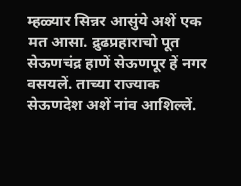म्हळ्यार सिन्नर आसुंये अशें एक मत आसा. द्रुढप्रहाराचो पूत सेऊणचंद्र हाणें सेऊणपूर हें नगर वसयलें. ताच्या राज्याक सेऊणदेश अशें नांव आशिल्लें.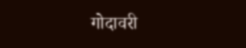गोदावरी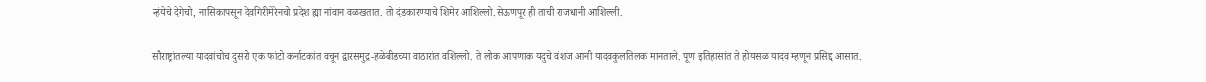न्हंयेचे देगेचो, नासिकापसून देवगिरीमेरेनचो प्रदेश ह्या नांवान वळखतात. तो दंडकारण्याचे शिमेर आशिल्लो.सेऊणपूर ही ताची राजधानी आशिल्ली.

सौराष्ट्रांतल्या यादवांचोच दुसरो एक फांटो कर्नाटकांत वचून द्वारसमुद्र-हळेबीडच्या वाठारांत वशिल्लो. ते लोक आपणाक यदुचे वंशज आनी यादवकुलतिलक मानताले. पूण इतिहासांत ते होयसळ यादव म्हणून प्रसिद्द आसात.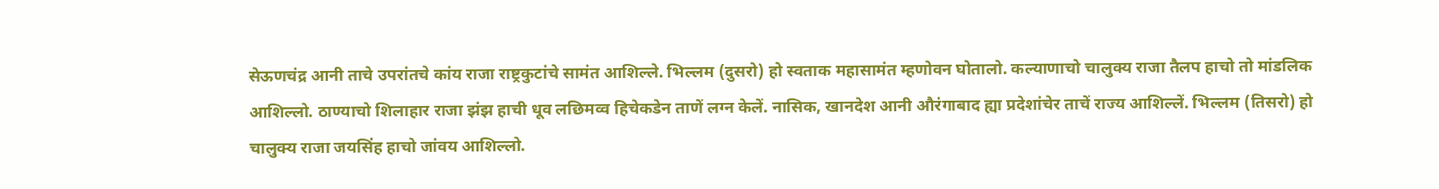सेऊणचंद्र आनी ताचे उपरांतचे कांय राजा राष्ट्रकुटांचे सामंत आशिल्ले. भिल्लम (दुसरो) हो स्वताक महासामंत म्हणोवन घोतालो. कल्याणाचो चालुक्य राजा तैलप हाचो तो मांडलिक आशिल्लो. ठाण्याचो शिलाहार राजा झंझ हाची धूव लछिमव्व हिचेकडेन ताणें लग्न केलें. नासिक, खानदेश आनी औरंगाबाद ह्या प्रदेशांचेर ताचें राज्य आशिल्लें. भिल्लम (तिसरो) हो चालुक्य राजा जयसिंह हाचो जांवय आशिल्लो.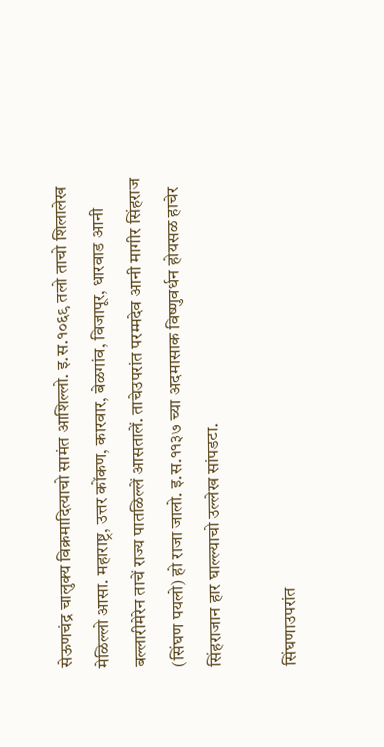सेऊणचंद्र चालुक्य विक्रमादित्याचो सामंत आशिल्लो. इ.स.१०६९ तलो ताचो शिलालेख मेळिल्लो आसा. महाराष्ट्र, उत्तर कोंकण, कारवार, बेळगांव, विजापूर, धारवाड आनी बल्लारीमेरेन ताचें राज्य पातळिल्लें आसतालें. ताचेउपरांत परम्मदेव आनी मागीर सिंहराज (सिंघण पयलो) हो राजा जालो. इ.स.११३७ च्या अदमासाक विष्णुवर्धन होयसळ हाचेर सिंहराजान हार घाल्ल्याचो उल्लेख सांपडटा.

सिंघणाउपरांत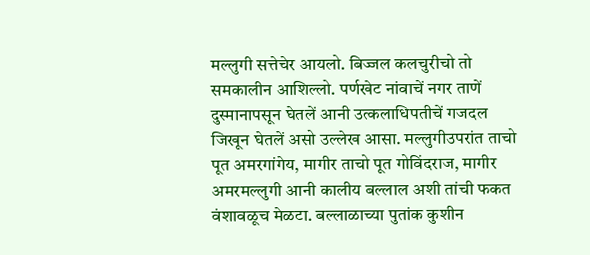मल्लुगी सत्तेचेर आयलो. बिज्जल कलचुरीचो तो समकालीन आशिल्लो. पर्णखेट नांवाचें नगर ताणें दुस्मानापसून घेतलें आनी उत्कलाधिपतीचें गजदल जिखून घेतलें असो उल्लेख आसा. मल्लुगीउपरांत ताचो पूत अमरगांगेय, मागीर ताचो पूत गोविंदराज, मागीर अमरमल्लुगी आनी कालीय बल्लाल अशी तांची फकत वंशावळूच मेळटा. बल्लाळाच्या पुतांक कुशीन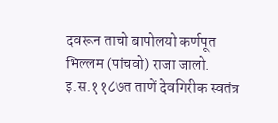दवरून ताचो बापोलयो कर्णपूत भिल्लम (पांचवो) राजा जालो. इ.स.११८७त ताणें देवगिरीक स्वतंत्र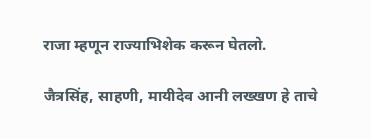राजा म्हणून राज्याभिशेक करून घेतलो.

जैत्रसिंह, साहणी, मायीदेव आनी लख्खण हे ताचे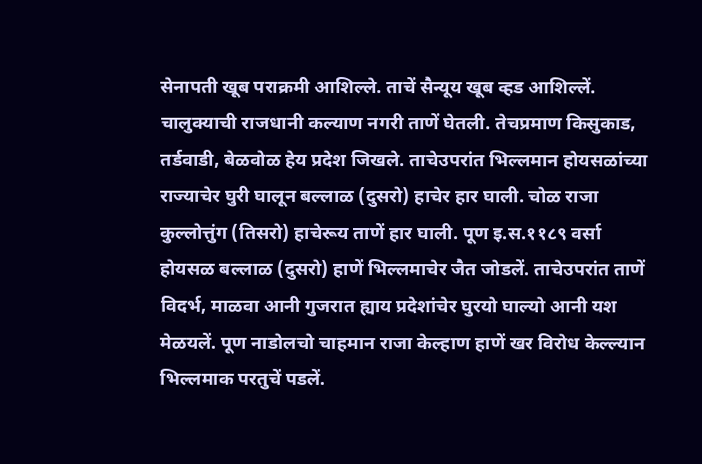सेनापती खूब पराक्रमी आशिल्ले. ताचें सैन्यूय खूब व्हड आशिल्लें. चालुक्याची राजधानी कल्याण नगरी ताणें घेतली. तेचप्रमाण किसुकाड, तर्डवाडी, बेळवोळ हेय प्रदेश जिखले. ताचेउपरांत भिल्लमान होयसळांच्या राज्याचेर घुरी घालून बल्लाळ (दुसरो) हाचेर हार घाली. चोळ राजा कुल्लोत्तुंग (तिसरो) हाचेरूय ताणें हार घाली. पूण इ.स.११८९ वर्सा होयसळ बल्लाळ (दुसरो) हाणें भिल्लमाचेर जैत जोडलें. ताचेउपरांत ताणें विदर्भ, माळवा आनी गुजरात ह्याय प्रदेशांचेर घुरयो घाल्यो आनी यश मेळयलें. पूण नाडोलचो चाहमान राजा केल्हाण हाणें खर विरोध केल्ल्यान भिल्लमाक परतुचें पडलें.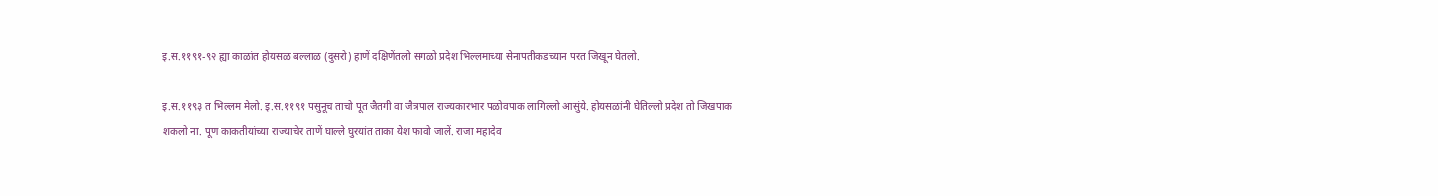इ.स.११९१-९२ ह्या काळांत होयसळ बल्लाळ (दुसरो) हाणें दक्षिणेंतलो सगळो प्रदेश भिल्लमाच्या सेनापतीकडच्यान परत जिखून घेतलो.

इ.स.११९३ त भिल्लम मेलो. इ.स.११९१ पसुनूच ताचो पूत जैतगी वा जैत्रपाल राज्यकारभार पळोवपाक लागिल्लो आसुंये. होयसळांनी घेतिल्लो प्रदेश तो जिखपाक शकलो ना. पूण काकतीयांच्या राज्याचेर ताणें घाल्ले घुरयांत ताका येश फावो जालें. राजा महादेव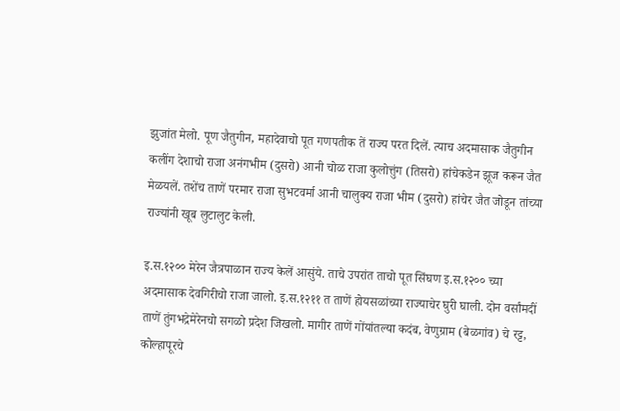झुजांत मेलो. पूण जैतुगीन, महादेवाचो पूत गणपतीक तें राज्य परत दिलें. त्याच अदमासाक जैतुगीन कलींग देशाचो राजा अनंगभीम (दुसरो) आनी चोळ राजा कुलोत्तुंग (तिसरो) हांचेकडेन झूज करून जैत मेळयलें. तशेंच ताणें परमार राजा सुभटवर्मा आनी चालुक्य राजा भीम (दुसरो) हांचेर जैत जोडून तांच्या राज्यांनी खूब लुटालुट केली.

इ.स.१२०० मेरेन जैत्रपाळान राज्य केलें आसुंये. ताचे उपरांत ताचो पूत सिंघण इ.स.१२०० च्या अदमासाक देवगिरीचो राजा जालो. इ.स.१२११ त ताणें होयसळांच्या राज्याचेर घुरी घाली. दोन वर्सांमदीं ताणें तुंगभद्रेमेरेनचो सगळो प्रदेश जिखलो. मागीर ताणें गोंयांतल्या कदंब, वेणुग्राम (बेळगांव) चे रट्ट, कोल्हापूरचे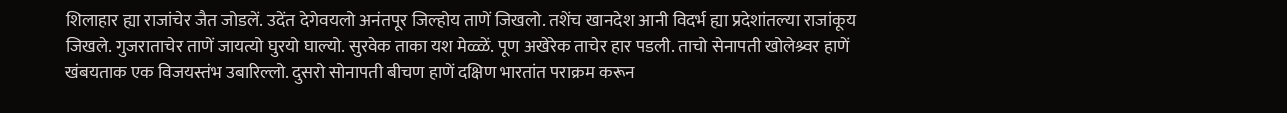शिलाहार ह्या राजांचेर जैत जोडलें. उदेंत देगेवयलो अनंतपूर जिल्होय ताणें जिखलो. तशेंच खानदेश आनी विदर्भ ह्या प्रदेशांतल्या राजांकूय जिखले. गुजराताचेर ताणें जायत्यो घुरयो घाल्यो. सुरवेक ताका यश मेळ्ळें. पूण अखेरेक ताचेर हार पडली. ताचो सेनापती खोलेश्र्वर हाणें खंबयताक एक विजयस्तंभ उबारिल्लो. दुसरो सोनापती बीचण हाणें दक्षिण भारतांत पराक्रम करून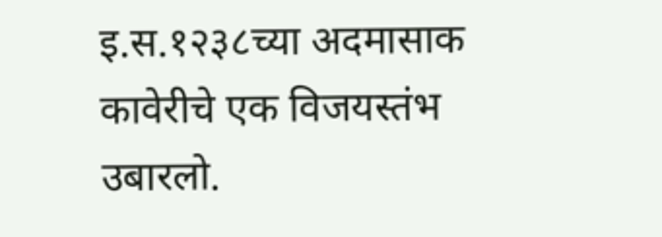इ.स.१२३८च्या अदमासाक कावेरीचे एक विजयस्तंभ उबारलो.